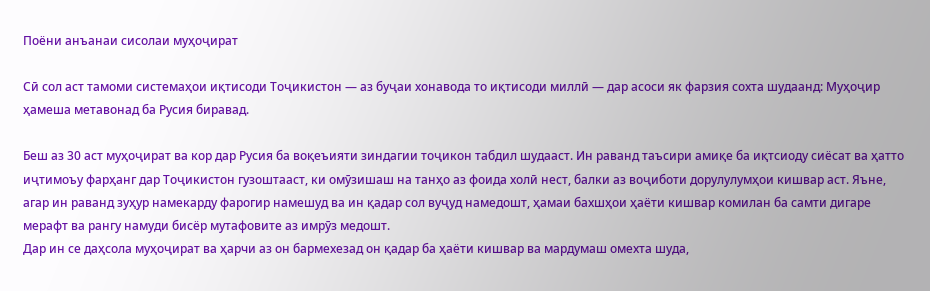Поёни анъанаи сисолаи муҳоҷират

Сӣ сол аст тамоми системаҳои иқтисоди Тоҷикистон — аз буҷаи хонавода то иқтисоди миллӣ — дар асоси як фарзия сохта шудаанд: Муҳоҷир ҳамеша метавонад ба Русия биравад.

Беш аз 30 аст муҳоҷират ва кор дар Русия ба воқеъияти зиндагии тоҷикон табдил шудааст. Ин раванд таъсири амиқе ба иқтсиоду сиёсат ва ҳатто иҷтимоъу фарҳанг дар Тоҷикистон гузоштааст, ки омӯзишаш на танҳо аз фоида холӣ нест, балки аз воҷиботи дорулулумҳои кишвар аст. Яъне, агар ин раванд зуҳур намекарду фарогир намешуд ва ин қадар сол вуҷуд намедошт, ҳамаи бахшҳои ҳаёти кишвар комилан ба самти дигаре мерафт ва рангу намуди бисёр мутафовите аз имрӯз медошт.
Дар ин се даҳсола муҳоҷират ва ҳарчи аз он бармехезад он қадар ба ҳаёти кишвар ва мардумаш омехта шуда,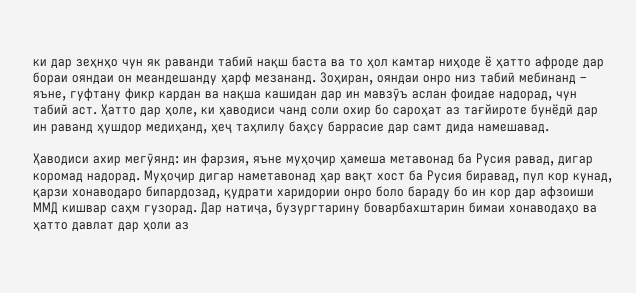ки дар зеҳнҳо чун як раванди табиӣ нақш баста ва то ҳол камтар ниҳоде ё ҳатто афроде дар бораи ояндаи он меандешанду ҳарф мезананд. Зоҳиран, ояндаи онро низ табиӣ мебинанд – яъне, гуфтану фикр кардан ва нақша кашидан дар ин мавзӯъ аслан фоидае надорад, чун табиӣ аст. Ҳатто дар ҳоле, ки ҳаводиси чанд соли охир бо сароҳат аз тағйироте бунёдӣ дар ин раванд ҳушдор медиҳанд, ҳеҷ таҳлилу баҳсу баррасие дар самт дида намешавад.

Ҳаводиси ахир мегӯянд: ин фарзия, яъне муҳоҷир ҳамеша метавонад ба Русия равад, дигар коромад надорад. Муҳоҷир дигар наметавонад ҳар вақт хост ба Русия биравад, пул кор кунад, қарзи хонаводаро бипардозад, қудрати харидории онро боло бараду бо ин кор дар афзоиши ММД кишвар саҳм гузорад. Дар натиҷа, бузургтарину боварбахштарин бимаи хонаводаҳо ва ҳатто давлат дар ҳоли аз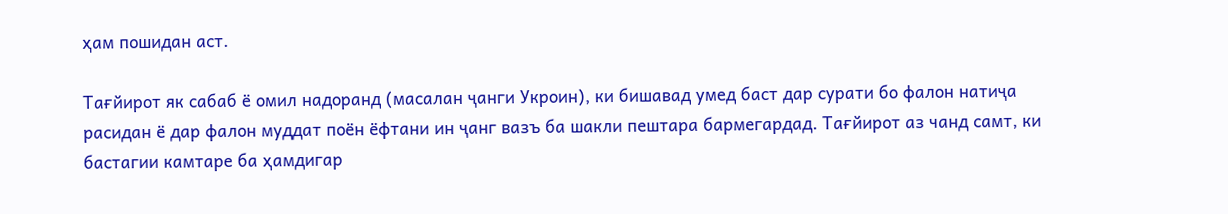ҳам пошидан аст.

Тағйирот як сабаб ё омил надоранд (масалан ҷанги Укроин), ки бишавад умед баст дар сурати бо фалон натиҷа расидан ё дар фалон муддат поён ёфтани ин ҷанг вазъ ба шакли пештара бармегардад. Тағйирот аз чанд самт, ки бастагии камтаре ба ҳамдигар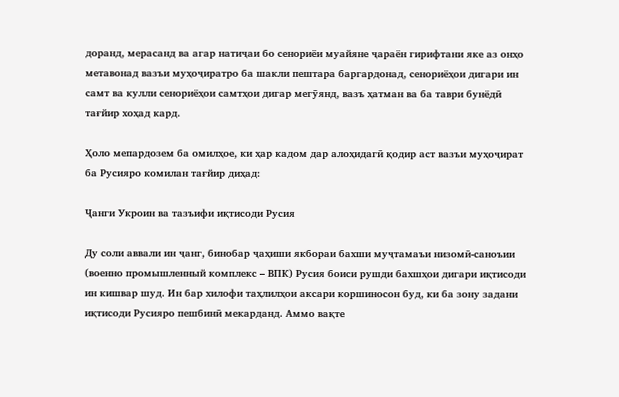доранд, мерасанд ва агар натиҷаи бо сенориёи муайяне ҷараён гирифтани яке аз онҳо метавонад вазъи муҳоҷиратро ба шакли пештара баргардонад, сенориёҳои дигари ин самт ва кулли сенориёҳои самтҳои дигар мегӯянд, вазъ ҳатман ва ба таври бунёдӣ тағйир хоҳад кард.

Ҳоло мепардозем ба омилҳое, ки ҳар кадом дар алоҳидагӣ қодир аст вазъи муҳоҷират ба Русияро комилан тағйир диҳад:

Ҷанги Укроин ва тазъифи иқтисоди Русия

Ду соли аввали ин ҷанг, бинобар ҷаҳиши якбораи бахши муҷтамаъи низомӣ-саноъии (военно промышленный комплекс – ВПК) Русия боиси рушди бахшҳои дигари иқтисоди ин кишвар шуд. Ин бар хилофи таҳлилҳои аксари коршиносон буд, ки ба зону задани иқтисоди Русияро пешбинӣ мекарданд. Аммо вақте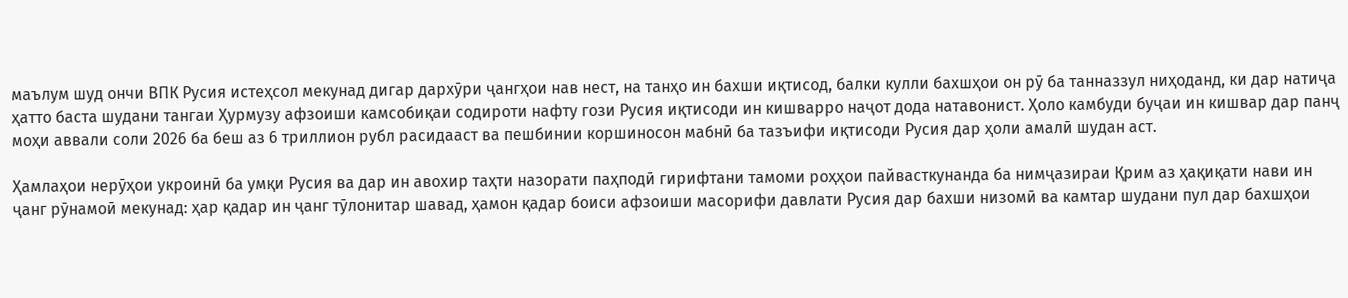маълум шуд ончи ВПК Русия истеҳсол мекунад дигар дархӯри ҷангҳои нав нест, на танҳо ин бахши иқтисод, балки кулли бахшҳои он рӯ ба танназзул ниҳоданд, ки дар натиҷа ҳатто баста шудани тангаи Ҳурмузу афзоиши камсобиқаи содироти нафту гози Русия иқтисоди ин кишварро наҷот дода натавонист. Ҳоло камбуди буҷаи ин кишвар дар панҷ моҳи аввали соли 2026 ба беш аз 6 триллион рубл расидааст ва пешбинии коршиносон мабнӣ ба тазъифи иқтисоди Русия дар ҳоли амалӣ шудан аст.

Ҳамлаҳои нерӯҳои укроинӣ ба умқи Русия ва дар ин авохир таҳти назорати паҳподӣ гирифтани тамоми роҳҳои пайвасткунанда ба нимҷазираи Қрим аз ҳақиқати нави ин ҷанг рӯнамоӣ мекунад: ҳар қадар ин ҷанг тӯлонитар шавад, ҳамон қадар боиси афзоиши масорифи давлати Русия дар бахши низомӣ ва камтар шудани пул дар бахшҳои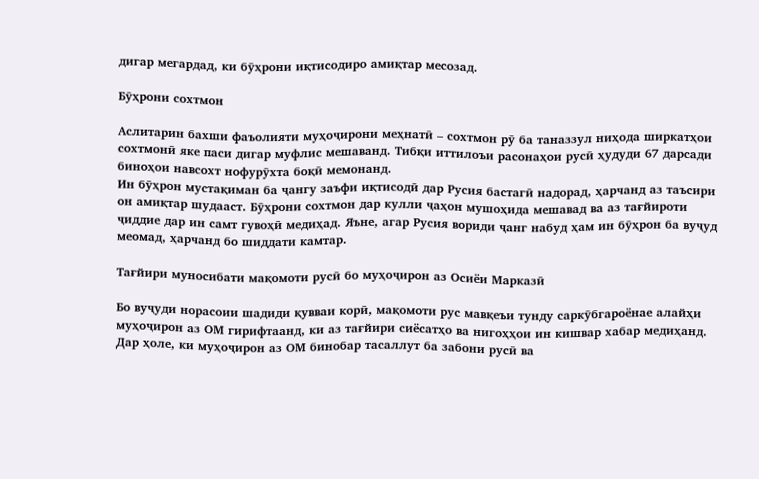дигар мегардад, ки бӯҳрони иқтисодиро амиқтар месозад.

Бӯҳрони сохтмон

Аслитарин бахши фаъолияти муҳоҷирони меҳнатӣ – сохтмон рӯ ба таназзул ниҳода ширкатҳои сохтмонӣ яке паси дигар муфлис мешаванд. Тибқи иттилоъи расонаҳои русӣ ҳудуди 67 дарсади биноҳои навсохт нофурӯхта боқӣ мемонанд.
Ин бӯҳрон мустақиман ба ҷангу заъфи иқтисодӣ дар Русия бастагӣ надорад, ҳарчанд аз таъсири он амиқтар шудааст. Бӯҳрони сохтмон дар кулли ҷаҳон мушоҳида мешавад ва аз тағйироти ҷиддие дар ин самт гувоҳӣ медиҳад. Яъне, агар Русия вориди ҷанг набуд ҳам ин бӯҳрон ба вуҷуд меомад, ҳарчанд бо шиддати камтар.

Тағйири муносибати мақомоти русӣ бо муҳоҷирон аз Осиёи Марказӣ

Бо вуҷуди норасоии шадиди қувваи корӣ, мақомоти рус мавқеъи тунду саркӯбгароёнае алайҳи муҳоҷирон аз ОМ гирифтаанд, ки аз тағйири сиёсатҳо ва нигоҳҳои ин кишвар хабар медиҳанд. Дар ҳоле, ки муҳоҷирон аз ОМ бинобар тасаллут ба забони русӣ ва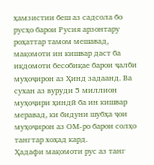ҳамзистии беш аз садсола бо русҳо барои Русия арзонтару роҳаттар тамом мешавад, мақомоти ин кишвар даст ба иқдомоти бесобиқае барои ҷалби муҳоҷирон аз Ҳинд задаанд. Ва сухан аз вуруди 5 миллион муҳоҷири ҳиндӣ ба ин кишвар меравад, ки бидуни шубҳа ҷои муҳоҷирон аз ОМ-ро барои солҳо тангтар хоҳад кард.
Ҳадафи мақомоти рус аз танг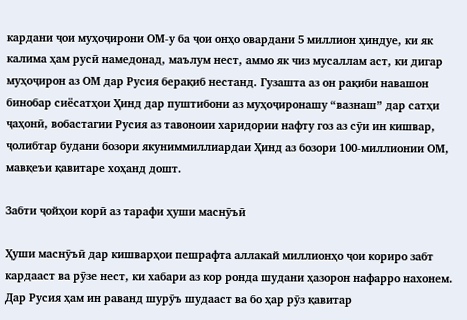кардани ҷои муҳоҷирони ОМ-у ба ҷои онҳо овардани 5 миллион ҳиндуе, ки як калима ҳам русӣ намедонад, маълум нест, аммо як чиз мусаллам аст, ки дигар муҳоҷирон аз ОМ дар Русия берақиб нестанд. Гузашта аз он рақиби навашон бинобар сиёсатҳои Ҳинд дар пуштибони аз муҳоҷиронашу “вазнаш” дар сатҳи ҷаҳонӣ, вобастагии Русия аз тавоноии харидории нафту гоз аз сӯи ин кишвар, ҷолибтар будани бозори якуниммиллиардаи Ҳинд аз бозори 100-миллионии ОМ, мавқеъи қавитаре хоҳанд дошт.

Забти ҷойҳои корӣ аз тарафи ҳуши маснӯъӣ

Ҳуши маснӯъӣ дар кишварҳои пешрафта аллакай миллионҳо ҷои кориро забт кардааст ва рӯзе нест, ки хабари аз кор ронда шудани ҳазорон нафарро нахонем. Дар Русия ҳам ин раванд шурӯъ шудааст ва бо ҳар рӯз қавитар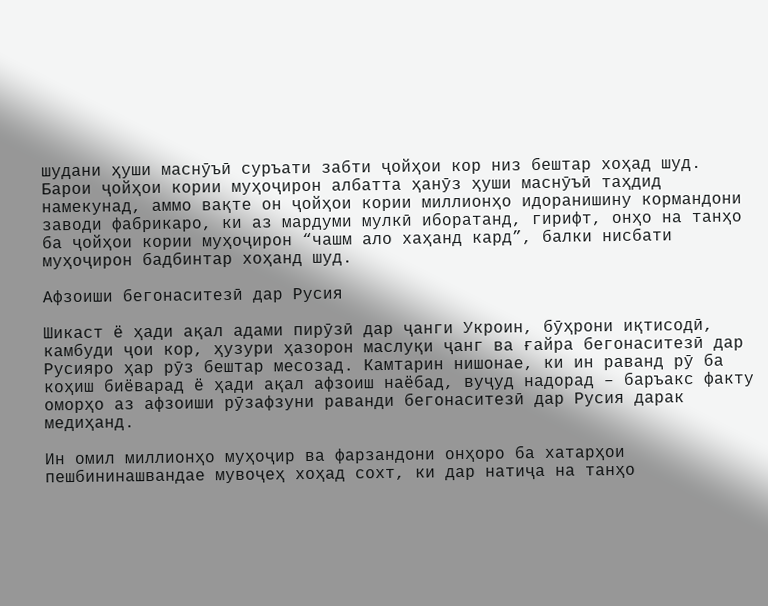шудани ҳуши маснӯъӣ суръати забти ҷойҳои кор низ бештар хоҳад шуд. Барои ҷойҳои кории муҳоҷирон албатта ҳанӯз ҳуши маснӯъӣ таҳдид намекунад, аммо вақте он ҷойҳои кории миллионҳо идоранишину кормандони заводи фабрикаро, ки аз мардуми мулкӣ иборатанд, гирифт, онҳо на танҳо ба ҷойҳои кории муҳоҷирон “чашм ало хаҳанд кард”, балки нисбати муҳоҷирон бадбинтар хоҳанд шуд.

Афзоиши бегонаситезӣ дар Русия

Шикаст ё ҳади ақал адами пирӯзӣ дар ҷанги Укроин, бӯҳрони иқтисодӣ, камбуди ҷои кор, ҳузури ҳазорон маслуқи ҷанг ва ғайра бегонаситезӣ дар Русияро ҳар рӯз бештар месозад. Камтарин нишонае, ки ин раванд рӯ ба коҳиш биёварад ё ҳади ақал афзоиш наёбад, вуҷуд надорад – баръакс факту оморҳо аз афзоиши рӯзафзуни раванди бегонаситезӣ дар Русия дарак медиҳанд.

Ин омил миллионҳо муҳоҷир ва фарзандони онҳоро ба хатарҳои пешбининашвандае мувоҷеҳ хоҳад сохт, ки дар натиҷа на танҳо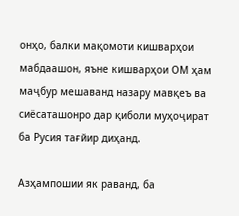онҳо, балки мақомоти кишварҳои мабдаашон, яъне кишварҳои ОМ ҳам маҷбур мешаванд назару мавқеъ ва сиёсаташонро дар қиболи муҳоҷират ба Русия тағйир диҳанд.

Азҳампошии як раванд, ба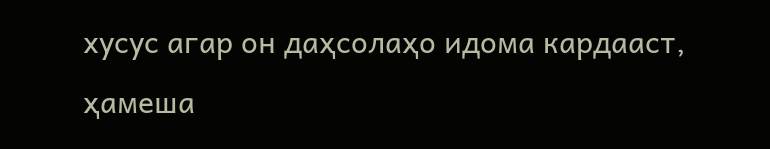хусус агар он даҳсолаҳо идома кардааст, ҳамеша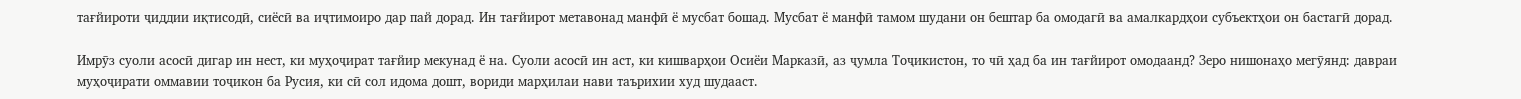тағйироти ҷиддии иқтисодӣ, сиёсӣ ва иҷтимоиро дар пай дорад. Ин тағйирот метавонад манфӣ ё мусбат бошад. Мусбат ё манфӣ тамом шудани он бештар ба омодагӣ ва амалкардҳои субъектҳои он бастагӣ дорад.

Имрӯз суоли асосӣ дигар ин нест, ки муҳоҷират тағйир мекунад ё на. Суоли асосӣ ин аст, ки кишварҳои Осиёи Марказӣ, аз ҷумла Тоҷикистон, то чӣ ҳад ба ин тағйирот омодаанд? Зеро нишонаҳо мегӯянд: давраи муҳоҷирати оммавии тоҷикон ба Русия, ки сӣ сол идома дошт, вориди марҳилаи нави таърихии худ шудааст.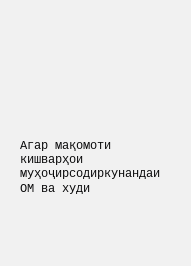Агар мақомоти кишварҳои муҳоҷирсодиркунандаи ОМ ва худи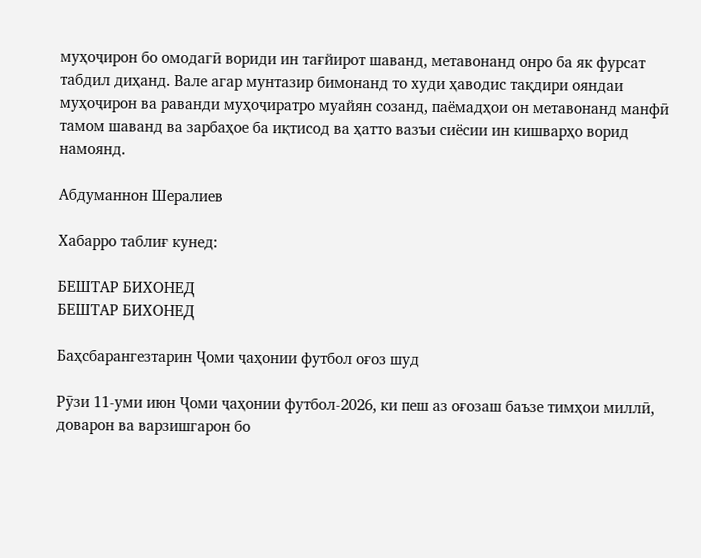муҳоҷирон бо омодагӣ вориди ин тағйирот шаванд, метавонанд онро ба як фурсат табдил диҳанд. Вале агар мунтазир бимонанд то худи ҳаводис тақдири ояндаи муҳоҷирон ва раванди муҳоҷиратро муайян созанд, паёмадҳои он метавонанд манфӣ тамом шаванд ва зарбаҳое ба иқтисод ва ҳатто вазъи сиёсии ин кишварҳо ворид намоянд.

Абдуманнон Шералиев

Хабарро таблиғ кунед:

БЕШТАР БИХОНЕД
БЕШТАР БИХОНЕД

Баҳсбарангезтарин Ҷоми ҷаҳонии футбол оғоз шуд

Рӯзи 11-уми июн Ҷоми ҷаҳонии футбол-2026, ки пеш аз оғозаш баъзе тимҳои миллӣ, доварон ва варзишгарон бо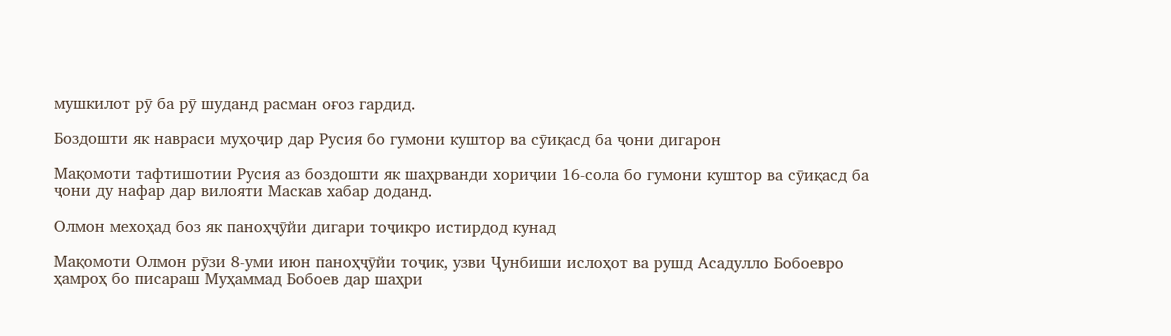мушкилот рӯ ба рӯ шуданд расман оғоз гардид.

Боздошти як навраси муҳоҷир дар Русия бо гумони куштор ва сӯиқасд ба ҷони дигарон

Мақомоти тафтишотии Русия аз боздошти як шаҳрванди хориҷии 16-сола бо гумони куштор ва сӯиқасд ба ҷони ду нафар дар вилояти Маскав хабар доданд.

Олмон мехоҳад боз як паноҳҷӯйи дигари тоҷикро истирдод кунад

Мақомоти Олмон рӯзи 8-уми июн паноҳҷӯйи тоҷик, узви Ҷунбиши ислоҳот ва рушд Асадулло Бобоевро ҳамроҳ бо писараш Муҳаммад Бобоев дар шаҳри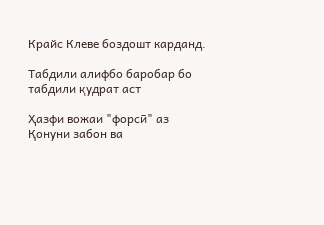Крайс Клеве боздошт карданд.

Табдили алифбо баробар бо табдили қудрат аст

Ҳазфи вожаи "форсӣ" аз Қонуни забон ва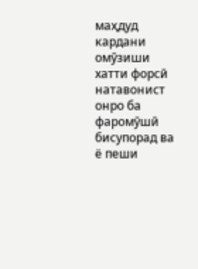маҳдуд кардани омӯзиши хатти форсӣ натавонист онро ба фаромӯшӣ бисупорад ва ё пеши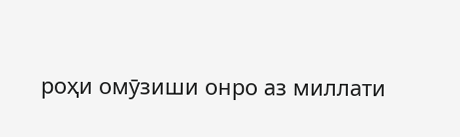роҳи омӯзиши онро аз миллати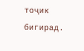тоҷик бигирад.